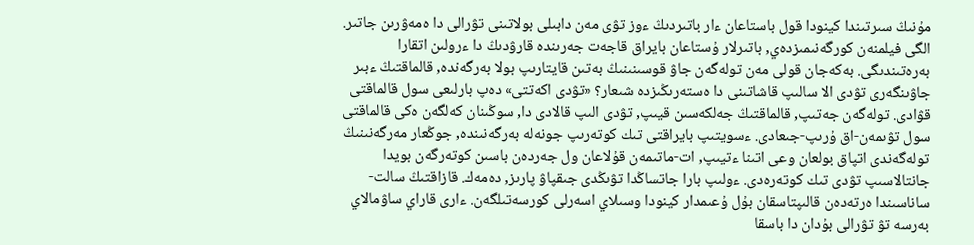مۇنىڭ سىرتىندا كينودا قول باستاعان ءار باتىردىڭ ءوز تۋى مەن دابىلى بولاتىنى تۋرالى دا ەمەۋرىن جاتىر. الگى فيلمنەن كورگەنىمىزدەي, باتىرلار ۇستاعان بايراق قاجەت جەرىندە قارۋدىڭ دا ءرولىن اتقارا بەرەتىندىگى. بەكەجان قولى مەن تولەگەن جاۋ قوسىنىنىڭ بەتىن قايتارىپ بولا بەرگەندە, قالماقتىڭ ءبىر جاۋىنگەرى تۋدى الا سالىپ قاشاتىنى دا ەستەرىڭىزدە شىعار؟ «تۋدى اكەتتى» دەپ بارلىعى سول قالماقتى قۋادى. تولەگەن جەتىپ, قالماقتىڭ جەلكەسىن قيىپ, تۋدى الىپ قالادى دا, سوڭىنان كەلگەن ەكى قالماقتى سول تۋىمەن-اق ۇرىپ-جىعادى. ءسويتىپ بايراقتى تىك كوتەرىپ جونەلە بەرگەنىندە, جوڭعار مەرگەنىنىڭ تولەگەندى اتپاق بولعان وعى اتىنا ءتيىپ, ات-ماتىمەن قۇلاعان ول جەردەن باسىن كوتەرگەن بويدا جانتالاسىپ تۋدى تىك كوتەرەدى. ءولىپ بارا جاتساڭدا تۋىڭدى جىقپاۋ پارىز, دەمەك. قازاقتىڭ سالت-ساناسىندا ەرتەدەن قالىپتاسقان بۇل ۇعىمدار كينودا وسىلاي اسەرلى كورسەتىلگەن. ءارى قاراي ساۋمالاي بەرسە تۋ تۋرالى بۇدان دا باسقا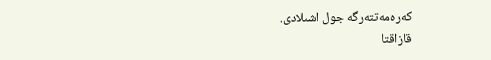كەرەمەتتەرگە جول اشىلادى.
قازاقتا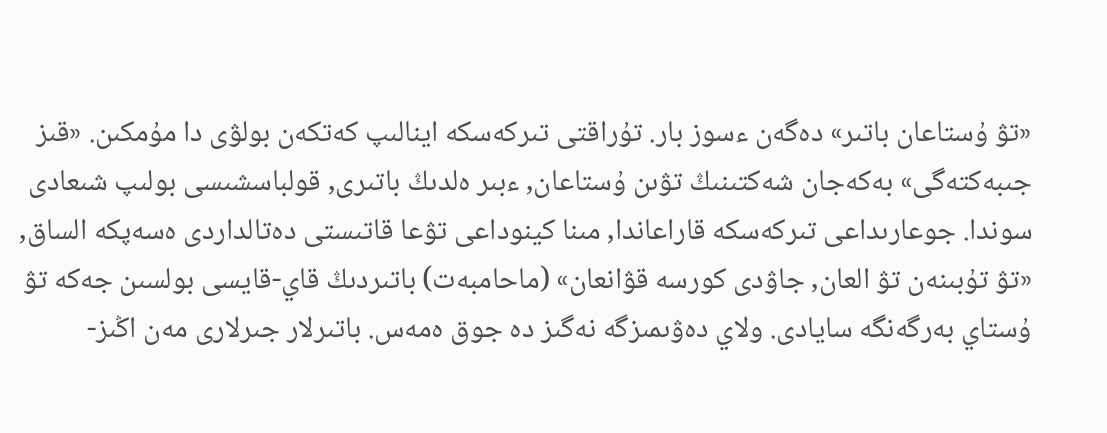«تۋ ۇستاعان باتىر» دەگەن ءسوز بار. تۇراقتى تىركەسكە اينالىپ كەتكەن بولۋى دا مۇمكىن. «قىز جىبەكتەگى» بەكەجان شەكتىنىڭ تۋىن ۇستاعان, ءبىر ەلدىڭ باتىرى, قولباسشىسى بولىپ شىعادى سوندا. جوعارىداعى تىركەسكە قاراعاندا, مىنا كينوداعى تۋعا قاتىستى دەتالداردى ەسەپكە الساق, «تۋ تۇبىنەن تۋ العان, جاۋدى كورسە قۋانعان» (ماحامبەت) باتىردىڭ قاي-قايسى بولسىن جەكە تۋ ۇستاي بەرگەنگە سايادى. ولاي دەۋىمىزگە نەگىز دە جوق ەمەس. باتىرلار جىرلارى مەن اڭىز-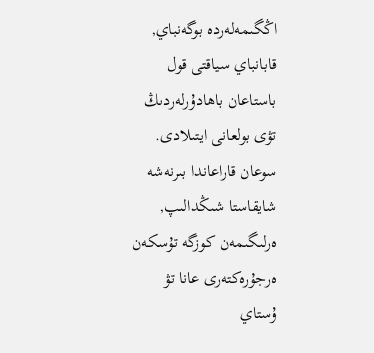اڭگىمەلەردە بوگەنباي, قابانباي سياقتى قول باستاعان باھادۇرلەردىڭ تۋى بولعانى ايتىلادى. سوعان قاراعاندا بىرنەشە شايقاستا شىڭدالىپ, ەرلىگىمەن كوزگە تۇسكەن ەرجۇرەكتەرى عانا تۋ ۇستاي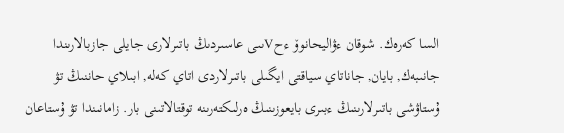السا كەرەك. شوقان ءۋاليحانوۆ ءحVىىى عاسىردىڭ باتىرلارى جايلى جازبالارىندا جانىبەك, بايان, جاناتاي سياقتى ايگىلى باتىرلاردى اتاي كەلە, ابىلاي حاننىڭ تۋ ۇستاۋشى باتىرلارىنىڭ ءبىرى بايعوزىنىڭ ەرلىكتەرىنە توقتالاتىنى بار. زامانىندا تۋ ۇستاعان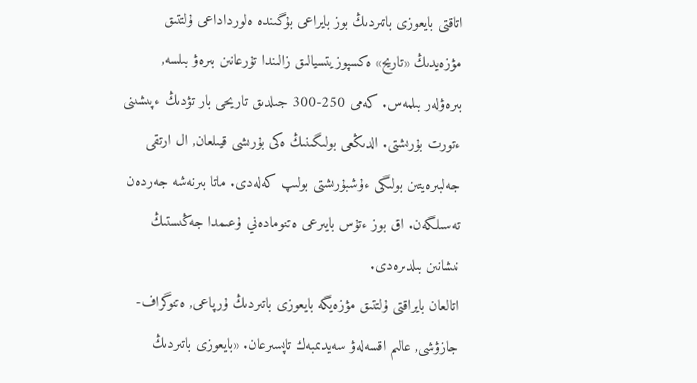اتاقتى بايعوزى باتىردىڭ بوز بايراعى بۇگىندە ەلورداداعى ۇلتتىق مۋزەيدىڭ «تاريح» ەكسپوزيتسيالىق زالىندا تۇرعانىن بىرەۋ بىلسە, بىرەۋلەر بىلمەس. كەمى 250-300 جىلدىق تاريحى بار تۋدىڭ ءپىشىنى ءتورت بۇرىشتى. الدىڭعى بولىگىنىڭ ەكى بۇرىشى قيىلعان, ال ارتقى جەلبىرەيتىن بولىگى ءۇشبۇرىشتى بولىپ كەلەدى. ماتا بىرنەشە جەردەن تەسىلگەن. اق بوز ءتۇس بايىرعى ەتنومادەني ۇعىمدا جەڭىستىڭ نىشانىن بىلدىرەدى.
اتالعان بايراقتى ۇلتتىق مۋزەيگە بايعوزى باتىردىڭ ۇرپاعى, ەتنوگراف-جازۋشى, عالىم اقسەلەۋ سەيدىمبەك تاپسىرعان. «بايعوزى باتىردىڭ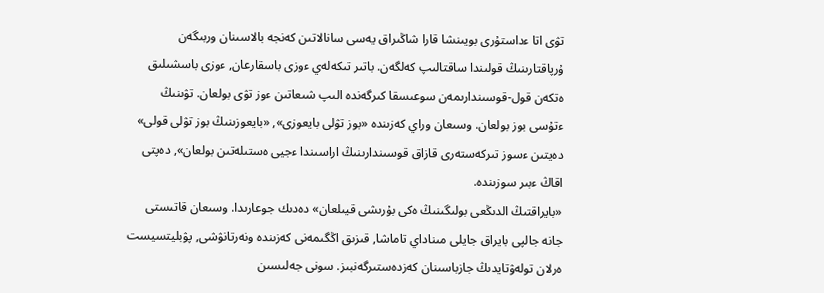تۋى اتا ءداستۇرى بويىنشا قارا شاڭىراق يەسى سانالاتىن كەنجە بالاسىنان وربىگەن ۇرپاقتارىنىڭ قولىندا ساقتالىپ كەلگەن. باتىر تىكەلەي ءوزى باسقارعان, ءوزى باسشىلىق ەتكەن قول-قوسىندارىمەن سوعىسقا كىرگەندە الىپ شىعاتىن ءوز تۋى بولعان. تۋىنىڭ ءتۇسى بوز بولعان. وسىعان وراي كەزىندە «بوز تۋلى بايعوزى», «بايعوزىنىڭ بوز تۋلى قولى» دەيتىن ءسوز تىركەستەرى قازاق قوسىندارىنىڭ اراسىندا ءجيى ەستىلەتىن بولعان», دەپتى اقاڭ ءبىر سوزىندە.
«بايراقتىڭ الدىڭعى بولىگىنىڭ ەكى بۇرىشى قيىلعان» دەدىك جوعارىدا. وسىعان قاتىستى جانە جالپى بايراق جايلى مىناداي تاماشا, قىزىق اڭگىمەنى كەزىندە ونەرتانۋشى, پۋبليتسيست ەرلان تولەۋتايدىڭ جازباسىنان كەزدەستىرگەنبىز. سونى جەلىسىن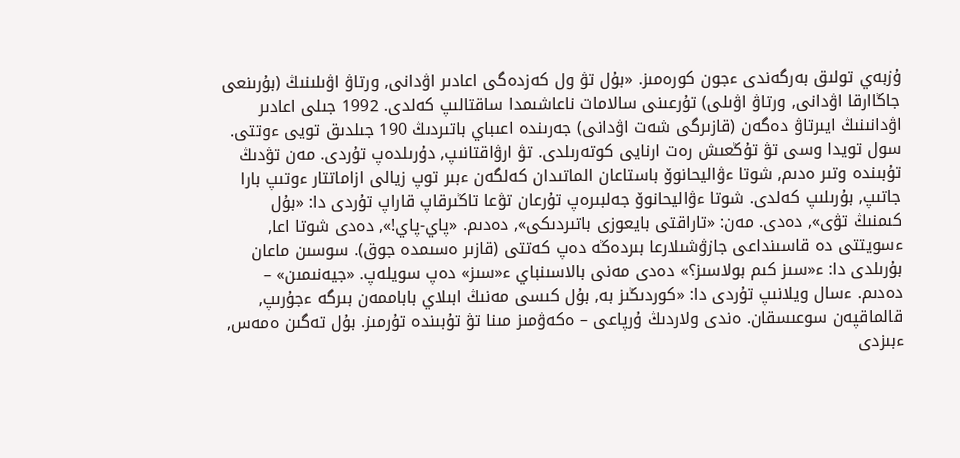ۇزبەي تولىق بەرگەندى ءجون كورەمىز. «بۇل تۋ ول كەزدەگى اعادىر اۋدانى, ورتاۋ اۋىلىنىڭ (بۇرىنعى جاڭاارقا اۋدانى, ورتاۋ اۋىلى) تۇرعىنى سالامات ناعاشىمدا ساقتالىپ كەلدى. 1992 جىلى اعادىر اۋدانىنىڭ ايىرتاۋ دەگەن (قازىرگى شەت اۋدانى) جەرىندە اعىباي باتىردىڭ 190 جىلدىق تويى ءوتتى. سول تويدا وسى تۋ تۇڭعىش رەت ارنايى كوتەرىلدى. تۋ ارۋاقتانىپ, دۇرىلدەپ تۇردى. مەن تۋدىڭ تۇبىندە وتىر ەدىم, شوتا ءۋاليحانوۆ باستاعان الماتىدان كەلگەن ءبىر توپ زيالى ازاماتتار ءوتىپ بارا جاتىپ, بۇرىلىپ كەلدى. شوتا ءۋاليحانوۆ جەلبىرەپ تۇرعان تۋعا تاڭىرقاپ قاراپ تۇردى دا: «بۇل كىمنىڭ تۋى», دەدى. مەن: «تاراقتى بايعوزى باتىردىكى», دەدىم. «پاي-پاي!», دەدى شوتا اعا, ءسويتتى دە قاسىنداعى جازۋشىلارعا بىردەڭە دەپ كەتتى (قازىر ەسىمدە جوق). سوسىن ماعان بۇرىلدى دا: ء«سىز كىم بولاسىز؟» دەدى مەنى بالاسىنباي ء«سىز» دەپ سويلەپ. «جيەنىمىن» – دەدىم. ءسال ويلانىپ تۇردى دا: «كوردىڭىز بە, بۇل كىسى مەنىڭ ابىلاي باباممەن بىرگە ءجۇرىپ, قالماقپەن سوعىسقان. ەندى ولاردىڭ ۇرپاعى – ەكەۋمىز مىنا تۋ تۇبىندە تۇرمىز. بۇل تەگىن ەمەس, ءبىزدى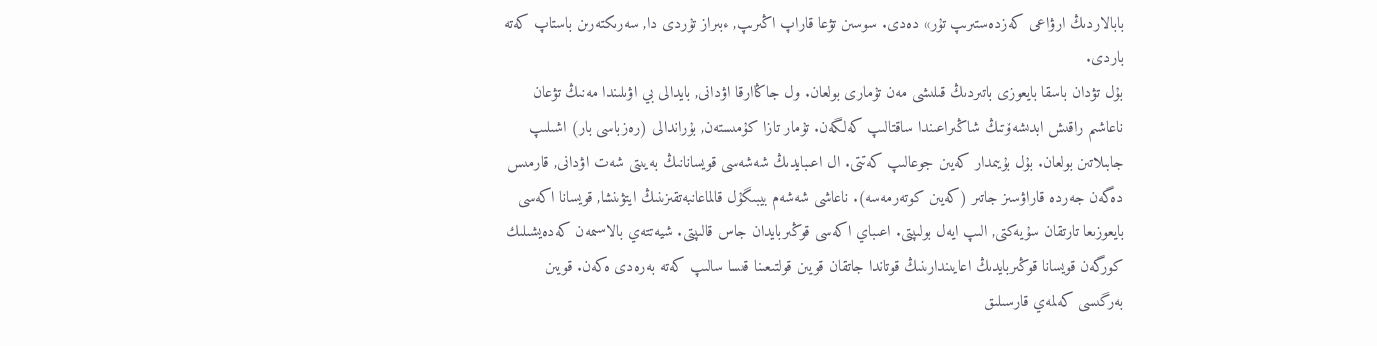بابالاردىڭ ارۋاعى كەزدەستىرىپ تۇر» دەدى. سوسىن تۋعا قاراپ اڭىرىپ, ءبىراز تۇردى دا, سەرىكتەرىن باستاپ كەتە باردى.
بۇل تۋدان باسقا بايعوزى باتىردىڭ قىلىشى مەن تۇمارى بولعان. ول جاڭاارقا اۋدانى, بايدالى بي اۋىلىندا مەنىڭ تۋعان ناعاشىم راقىش ابدىشەۆتىڭ شاڭىراعىندا ساقتالىپ كەلگەن. تۇمار تازا كۇمىستەن, بۇراندالى (رەزباسى بار) اشىلىپ جابىلاتىن بولعان. بۇل بۇيىمدار كەيىن جوعالىپ كەتتى. ال اعىبايدىڭ شەشەسى قويسانانىڭ بەيىتى شەت اۋدانى, قارمىس دەگەن جەردە قاراۋسىز جاتىر (كەيىن كوتەرمەسە). ناعاشى شەشەم بيبىگۇل قالماعانبەتقىزىنىڭ ايتۋىنشا, قويسانا اكەسى بايعوزىعا تارتقان سۇيەكتى, الىپ ايەل بولىپتى. اعىباي اكەسى قوڭىربايدان جاس قالىپتى. شيەتتەي بالاسىمەن كەدەيشىلىك كورگەن قويسانا قوڭىربايدىڭ اعايىندارىنىڭ قوتاندا جاتقان قويىن قولتىعىنا قىسا سالىپ كەتە بەرەدى ەكەن. قويىن بەرگىسى كەلمەي قارسىلىق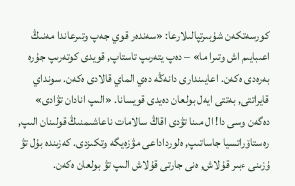كورسەتكەن شۇبىرتپالىلارعا: «سەندەر قوي جەپ وتىرعاندا مەنىڭ اعىبايىم اش وتىرا ما» – دەپ يتەرىپ تاستاپ, قويدى كوتەرىپ جۇرە بەرەدى ەكەن. اعايىندارى دانەڭە دەي الماي قالادى ەكەن. سونداي قايراتتى, بەتتى ايەل بولعان دەيدى قويسانا. «الىپ انادان تۋادى» دەگەن وسى دا! ال مىنا تۋدى اقاڭ سالامات ناعاشىمنىڭ قولىنان الىپ, رەستاۆراتسيا جاساتىپ, ەلورداداعى مۋزەيگە وتكىزدى. كەزىندە بۇل تۋ ۇزىنى ءبىر قۇلاش, ەنى جارتى قۇلاش الىپ تۋ بولعان ەكەن.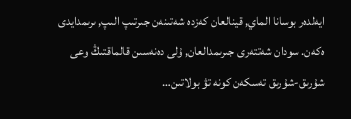ايەلدەر بوسانا الماي, قينالعان كەزدە شەتىنەن جىرتىپ الىپ, ىرىمدايدى ەكەن. سودان شەتتەرى جىرىمدالعان, ۇلى دەنەسىن قالماقتىڭ وعى شۇرىق-شۇرىق تەسكەن كونە تۋ بولاتىن…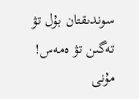سوندىقتان بۇل تۋ تەگىن تۋ ەمەس! مۇنى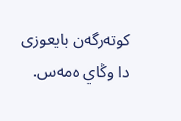كوتەرگەن بايعوزى دا وڭاي ەمەس.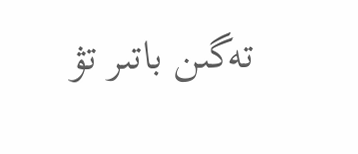تەگىن باتىر تۋ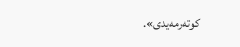كوتەرمەيدى».